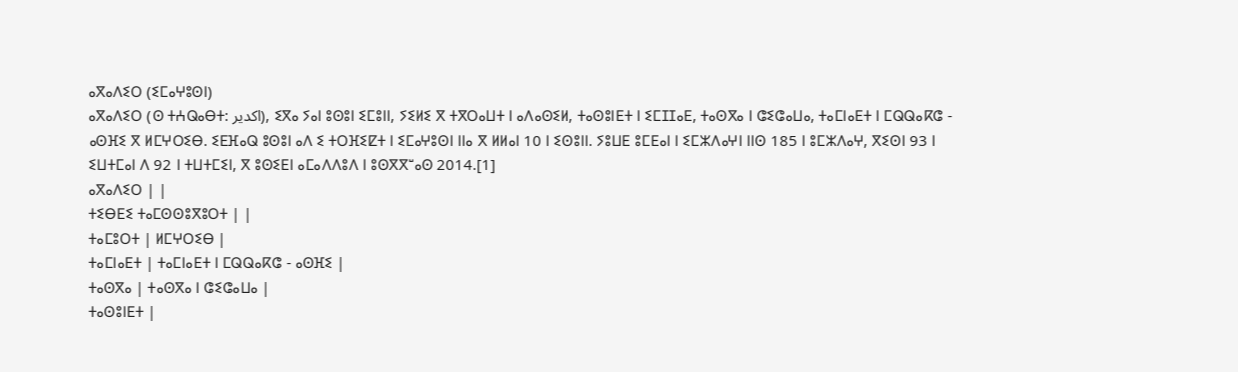ⴰⴳⴰⴷⵉⵔ (ⵉⵎⴰⵖⵓⵙⵏ)
ⴰⴳⴰⴷⵉⵔ (ⵙ ⵜⵄⵕⴰⴱⵜ: اكدير), ⵉⴳⴰ ⵢⴰⵏ ⵓⵙⵓⵏ ⵉⵎⵓⵏⵏ, ⵢⵉⵍⵉ ⴳ ⵜⴳⵔⴰⵡⵜ ⵏ ⴰⴷⴰⵙⵉⵍ, ⵜⴰⵙⵓⵏⴹⵜ ⵏ ⵉⵎⵊⵊⴰⴹ, ⵜⴰⵙⴳⴰ ⵏ ⵛⵉⵛⴰⵡⴰ, ⵜⴰⵎⵏⴰⴹⵜ ⵏ ⵎⵕⵕⴰⴽⵛ - ⴰⵙⴼⵉ ⴳ ⵍⵎⵖⵔⵉⴱ. ⵉⴹⴼⴰⵕ ⵓⵙⵓⵏ ⴰⴷ ⵉ ⵜⵔⴼⵉⵇⵜ ⵏ ⵉⵎⴰⵖⵓⵙⵏ ⵏⵏⴰ ⴳ ⵍⵍⴰⵏ 10 ⵏ ⵉⵙⵓⵏⵏ. ⵢⵓⵡⴹ ⵓⵎⴹⴰⵏ ⵏ ⵉⵎⵣⴷⴰⵖⵏ ⵏⵏⵙ 185 ⵏ ⵓⵎⵣⴷⴰⵖ, ⴳⵉⵙⵏ 93 ⵏ ⵉⵡⵜⵎⴰⵏ ⴷ 92 ⵏ ⵜⵡⵜⵎⵉⵏ, ⴳ ⵓⵙⵉⴹⵏ ⴰⵎⴰⴷⴷⵓⴷ ⵏ ⵓⵙⴳⴳⵯⴰⵙ 2014.[1]
ⴰⴳⴰⴷⵉⵔ | |
ⵜⵉⴱⴹⵉ ⵜⴰⵎⵙⵙⵓⴳⵓⵔⵜ | |
ⵜⴰⵎⵓⵔⵜ | ⵍⵎⵖⵔⵉⴱ |
ⵜⴰⵎⵏⴰⴹⵜ | ⵜⴰⵎⵏⴰⴹⵜ ⵏ ⵎⵕⵕⴰⴽⵛ - ⴰⵙⴼⵉ |
ⵜⴰⵙⴳⴰ | ⵜⴰⵙⴳⴰ ⵏ ⵛⵉⵛⴰⵡⴰ |
ⵜⴰⵙⵓⵏⴹⵜ |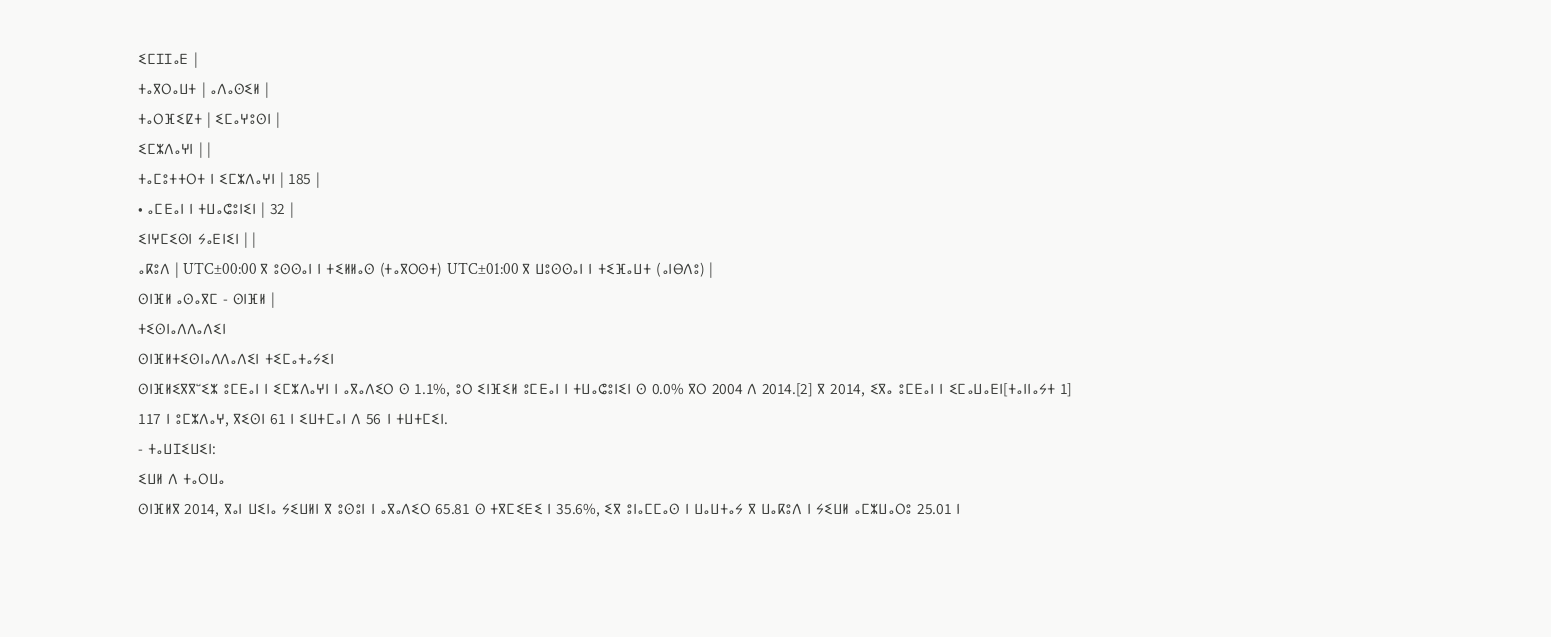ⵉⵎⵊⵊⴰⴹ |
ⵜⴰⴳⵔⴰⵡⵜ | ⴰⴷⴰⵙⵉⵍ |
ⵜⴰⵔⴼⵉⵇⵜ | ⵉⵎⴰⵖⵓⵙⵏ |
ⵉⵎⵣⴷⴰⵖⵏ | |
ⵜⴰⵎⵓⵜⵜⵔⵜ ⵏ ⵉⵎⵣⴷⴰⵖⵏ | 185 |
• ⴰⵎⴹⴰⵏ ⵏ ⵜⵡⴰⵛⵓⵏⵉⵏ | 32 |
ⵉⵏⵖⵎⵉⵙⵏ ⵢⴰⴹⵏⵉⵏ | |
ⴰⴽⵓⴷ | UTC±00:00 ⴳ ⵓⵙⵙⴰⵏ ⵏ ⵜⵉⵍⵍⴰⵙ (ⵜⴰⴳⵔⵙⵜ) UTC±01:00 ⴳ ⵡⵓⵙⵙⴰⵏ ⵏ ⵜⵉⴼⴰⵡⵜ (ⴰⵏⴱⴷⵓ) |
ⵙⵏⴼⵍ ⴰⵙⴰⴳⵎ - ⵙⵏⴼⵍ |
ⵜⵉⵙⵏⴰⴷⴷⴰⴷⵉⵏ
ⵙⵏⴼⵍⵜⵉⵙⵏⴰⴷⴷⴰⴷⵉⵏ ⵜⵉⵎⴰⵜⴰⵢⵉⵏ
ⵙⵏⴼⵍⵉⴳⴳⵯⵉⵣ ⵓⵎⴹⴰⵏ ⵏ ⵉⵎⵣⴷⴰⵖⵏ ⵏ ⴰⴳⴰⴷⵉⵔ ⵙ 1.1%, ⵓⵔ ⵉⵏⴼⵉⵍ ⵓⵎⴹⴰⵏ ⵏ ⵜⵡⴰⵛⵓⵏⵉⵏ ⵙ 0.0% ⴳⵔ 2004 ⴷ 2014.[2] ⴳ 2014, ⵉⴳⴰ ⵓⵎⴹⴰⵏ ⵏ ⵉⵎⴰⵡⴰⴹⵏ[ⵜⴰⵏⵏⴰⵢⵜ 1] 117 ⵏ ⵓⵎⵣⴷⴰⵖ, ⴳⵉⵙⵏ 61 ⵏ ⵉⵡⵜⵎⴰⵏ ⴷ 56 ⵏ ⵜⵡⵜⵎⵉⵏ.
- ⵜⴰⵡⵊⵉⵡⵉⵏ:
ⵉⵡⵍ ⴷ ⵜⴰⵔⵡⴰ
ⵙⵏⴼⵍⴳ 2014, ⴳⴰⵏ ⵡⵉⵏⴰ ⵢⵉⵡⵍⵏ ⴳ ⵓⵙⵓⵏ ⵏ ⴰⴳⴰⴷⵉⵔ 65.81 ⵙ ⵜⴳⵎⵉⴹⵉ ⵏ 35.6%, ⵉⴳ ⵓⵏⴰⵎⵎⴰⵙ ⵏ ⵡⴰⵡⵜⴰⵢ ⴳ ⵡⴰⴽⵓⴷ ⵏ ⵢⵉⵡⵍ ⴰⵎⵣⵡⴰⵔⵓ 25.01 ⵏ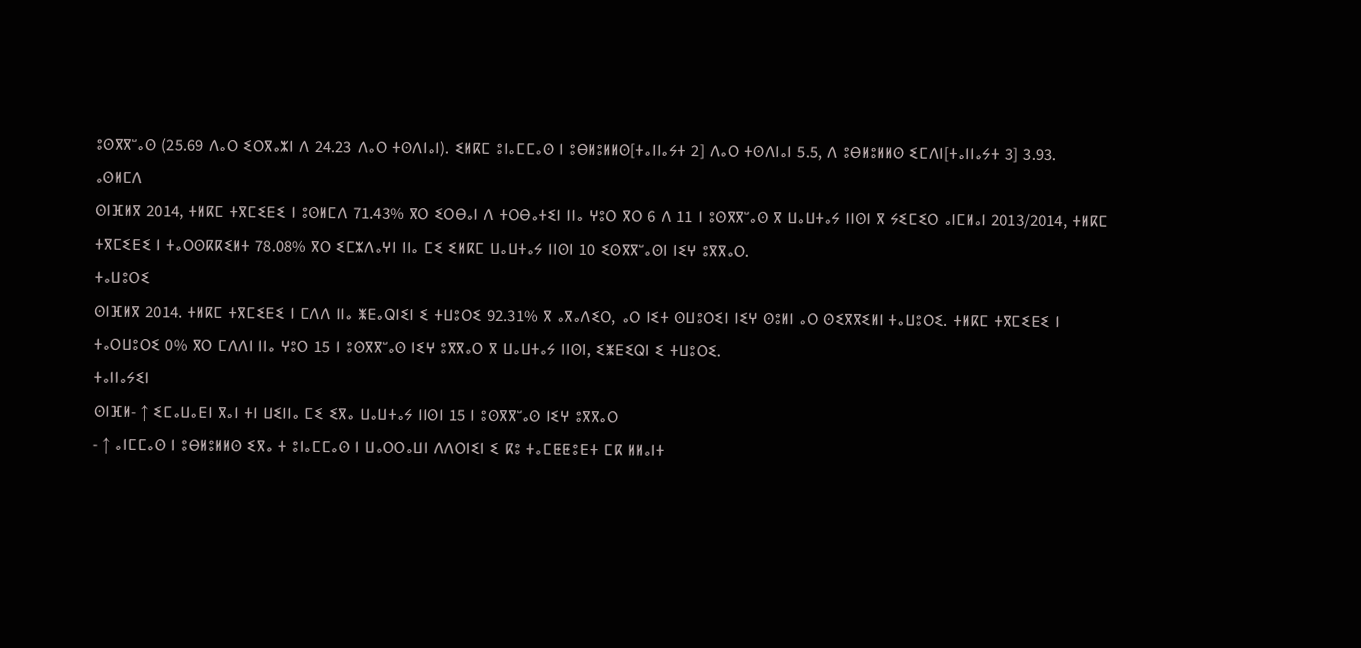ⵓⵙⴳⴳⵯⴰⵙ (25.69 ⴷⴰⵔ ⵉⵔⴳⴰⵣⵏ ⴷ 24.23 ⴷⴰⵔ ⵜⵙⴷⵏⴰⵏ). ⵉⵍⴽⵎ ⵓⵏⴰⵎⵎⴰⵙ ⵏ ⵓⴱⵍⵓⵍⵍⵙ[ⵜⴰⵏⵏⴰⵢⵜ 2] ⴷⴰⵔ ⵜⵙⴷⵏⴰⵏ 5.5, ⴷ ⵓⴱⵍⵓⵍⵍⵙ ⵉⵎⴷⵏ[ⵜⴰⵏⵏⴰⵢⵜ 3] 3.93.
ⴰⵙⵍⵎⴷ
ⵙⵏⴼⵍⴳ 2014, ⵜⵍⴽⵎ ⵜⴳⵎⵉⴹⵉ ⵏ ⵓⵙⵍⵎⴷ 71.43% ⴳⵔ ⵉⵔⴱⴰⵏ ⴷ ⵜⵔⴱⴰⵜⵉⵏ ⵏⵏⴰ ⵖⵓⵔ ⴳⵔ 6 ⴷ 11 ⵏ ⵓⵙⴳⴳⵯⴰⵙ ⴳ ⵡⴰⵡⵜⴰⵢ ⵏⵏⵙⵏ ⴳ ⵢⵉⵎⵉⵔ ⴰⵏⵎⵍⴰⵏ 2013/2014, ⵜⵍⴽⵎ ⵜⴳⵎⵉⴹⵉ ⵏ ⵜⴰⵔⵙⴽⴽⵉⵍⵜ 78.08% ⴳⵔ ⵉⵎⵣⴷⴰⵖⵏ ⵏⵏⴰ ⵎⵉ ⵉⵍⴽⵎ ⵡⴰⵡⵜⴰⵢ ⵏⵏⵙⵏ 10 ⵉⵙⴳⴳⵯⴰⵙⵏ ⵏⵉⵖ ⵓⴳⴳⴰⵔ.
ⵜⴰⵡⵓⵔⵉ
ⵙⵏⴼⵍⴳ 2014. ⵜⵍⴽⵎ ⵜⴳⵎⵉⴹⵉ ⵏ ⵎⴷⴷ ⵏⵏⴰ ⵥⴹⴰⵕⵏⵉⵏ ⵉ ⵜⵡⵓⵔⵉ 92.31% ⴳ ⴰⴳⴰⴷⵉⵔ, ⴰⵔ ⵏⵉⵜ ⵙⵡⵓⵔⵉⵏ ⵏⵉⵖ ⵙⵓⵍⵏ ⴰⵔ ⵙⵉⴳⴳⵉⵍⵏ ⵜⴰⵡⵓⵔⵉ. ⵜⵍⴽⵎ ⵜⴳⵎⵉⴹⵉ ⵏ ⵜⴰⵔⵡⵓⵔⵉ 0% ⴳⵔ ⵎⴷⴷⵏ ⵏⵏⴰ ⵖⵓⵔ 15 ⵏ ⵓⵙⴳⴳⵯⴰⵙ ⵏⵉⵖ ⵓⴳⴳⴰⵔ ⴳ ⵡⴰⵡⵜⴰⵢ ⵏⵏⵙⵏ, ⵉⵥⴹⵉⵕⵏ ⵉ ⵜⵡⵓⵔⵉ.
ⵜⴰⵏⵏⴰⵢⵉⵏ
ⵙⵏⴼⵍ- ↑ ⵉⵎⴰⵡⴰⴹⵏ ⴳⴰⵏ ⵜⵏ ⵡⵉⵏⵏⴰ ⵎⵉ ⵉⴳⴰ ⵡⴰⵡⵜⴰⵢ ⵏⵏⵙⵏ 15 ⵏ ⵓⵙⴳⴳⵯⴰⵙ ⵏⵉⵖ ⵓⴳⴳⴰⵔ
- ↑ ⴰⵏⵎⵎⴰⵙ ⵏ ⵓⴱⵍⵓⵍⵍⵙ ⵉⴳⴰ ⵜ ⵓⵏⴰⵎⵎⴰⵙ ⵏ ⵡⴰⵔⵔⴰⵡⵏ ⴷⴷⵔⵏⵉⵏ ⵉ ⴽⵓ ⵜⴰⵎⵟⵟⵓⴹⵜ ⵎⴽ ⵍⵍⴰⵏⵜ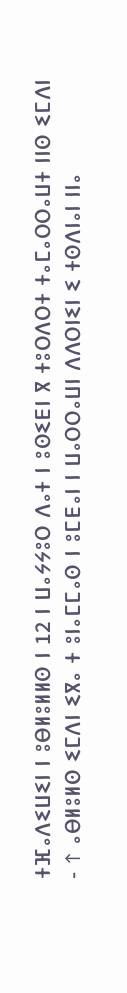ⵜⴼⴰⴷⵉⵡⵉⵏ ⵏ ⵓⴱⵍⵓⵍⵍⵙ ⵏ 12 ⵏ ⵡⴰⵢⵢⵓⵔ ⴷⴰⵜ ⵏ ⵓⵙⵉⴹⵏ ⴳ ⵜⵓⵔⴷⵔⵜ ⵜⴰⵎⴰⵔⵔⴰⵡⵜ ⵏⵏⵙ ⵉⵎⴷⵏ
- ↑ ⴰⴱⵍⵓⵍⵙ ⵉⵎⴷⵏ ⵉⴳⴰ ⵜ ⵓⵏⴰⵎⵎⴰⵙ ⵏ ⵓⵎⴹⴰⵏ ⵏ ⵡⴰⵔⵔⴰⵡⵏ ⴷⴷⵔⵏⵉⵏ ⵉ ⵜⵙⴷⵏⴰⵏ ⵏⵏⴰ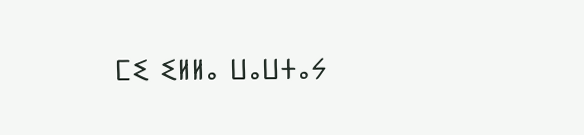ⵎⵉ ⵉⵍⵍⴰ ⵡⴰⵡⵜⴰⵢ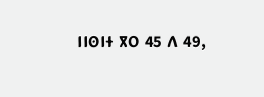ⵏⵏⵙⵏⵜ ⴳⵔ 45 ⴷ 49,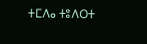ⵜⵎⴷⴰ ⵜⵓⴷⵔⵜ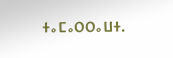ⵜⴰⵎⴰⵔⵔⴰⵡⵜ.